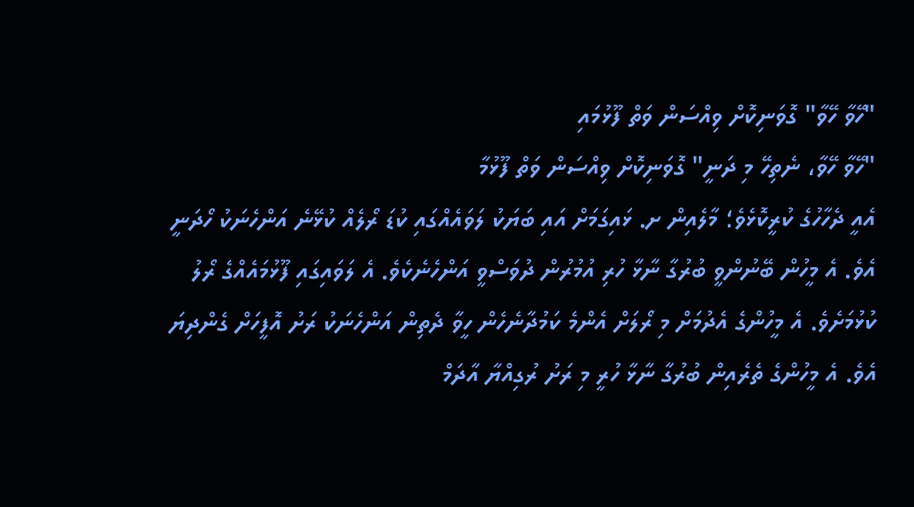"ހޭވާ ހޭވާ" ގޮވަނިކޮށް ވިއްސަން ވަތް ފޫޅުމައި
"ހޭވާ ހޭވާ، ނެތިހޭ މި ދަނީ" ގޮވަނިކޮށް ވިއްސަން ވަތް ފޫޅުމާ
އެއީ ދެހާހުގެ ކުރީކޮޅެވެ؛ މާލެއިން ށ. ޅައިގަމަށް އައި ބަޔަކު ލަވައެއްގައި ކުޑަ ރޯލެއް ކުޅޭނެ އަންހެނަކު ހޯދަނީ އެވެ. އެ މީހުން ބޭނުންވީ ބުރުގާ ނާޅާ ހުރި އުމުރުން ދުވަސްވީ އަންހެނެކެވެ. އެ ލަވައިގައި ފޫޅުމައެއްގެ ރޯލު ކުޅުމަށެވެ. އެ މީހުންގެ އެދުމަށް މި ރޯލަށް އެންމެ ކަމުދާނެހެން ހީވާ ދެތިން އަންހެނަކު ރަށު އޮފީހަށް ގެންދިޔަ އެވެ. އެ މީހުންގެ ތެރެއިން ބުރުގާ ނާޅާ ހުރީ މި ރަށު ރުގިއްޔާ އާދަމް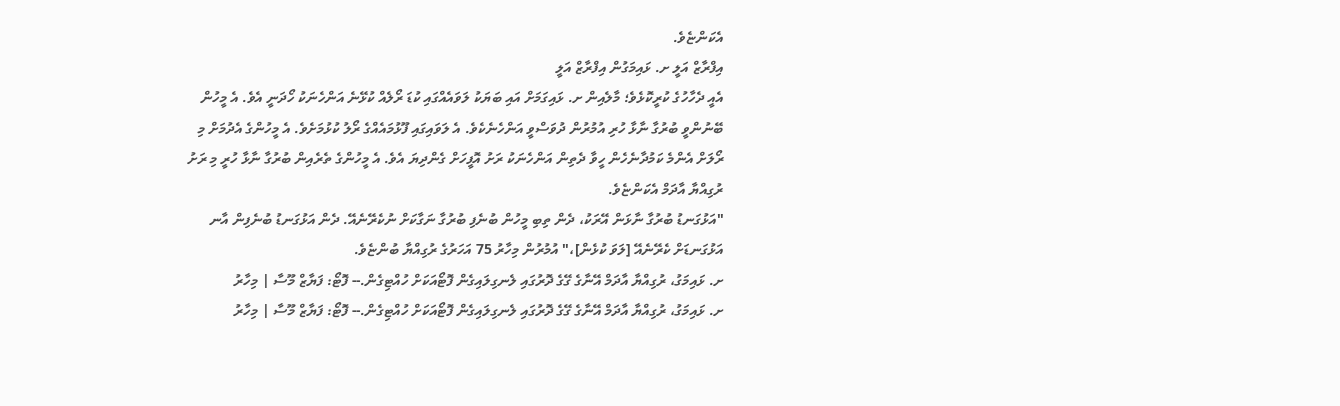އެކަންޏެވެ.
އިފްރާޒް އަލީ ށ. ޅައިމަގުން އިފްރާޒް އަލީ
އެއީ ދެހާހުގެ ކުރީކޮޅެވެ؛ މާލެއިން ށ. ޅައިގަމަށް އައި ބަޔަކު ލަވައެއްގައި ކުޑަ ރޯލެއް ކުޅޭނެ އަންހެނަކު ހޯދަނީ އެވެ. އެ މީހުން ބޭނުންވީ ބުރުގާ ނާޅާ ހުރި އުމުރުން ދުވަސްވީ އަންހެނެކެވެ. އެ ލަވައިގައި ފޫޅުމައެއްގެ ރޯލު ކުޅުމަށެވެ. އެ މީހުންގެ އެދުމަށް މި ރޯލަށް އެންމެ ކަމުދާނެހެން ހީވާ ދެތިން އަންހެނަކު ރަށު އޮފީހަށް ގެންދިޔަ އެވެ. އެ މީހުންގެ ތެރެއިން ބުރުގާ ނާޅާ ހުރީ މި ރަށު ރުގިއްޔާ އާދަމް އެކަންޏެވެ.
"އަޅުގަނޑު ބުރުގާ ނާޅަން އޭރަކު، ދެން ތިބި މީހުން ބުނެފި ބުރުގާ ނަގާކަށް ނުކެރޭނެއޭ. ދެން އަޅުގަނޑު ބުނެފިން އާނ އަޅުގަނޑަށް ކެރޭނެއޭ [ލަވަ ކުޅެން]،" އުމުރުން މިހާރު 75 އަހަރުގެ ރުގިއްޔާ ބުންޏެވެ.
ށ. ޅައިމަގު، ރުގިއްޔާ އާދަމް އޭނާގެ ގޭގެ ދޮރުގައި ލެނގިލައިގެން ފޮޓޯއަކަށް ހުއްޓިގެން.-- ފޮޓޯ: ފަޔާޒް މޫސާ | މިހާރު
ށ. ޅައިމަގު، ރުގިއްޔާ އާދަމް އޭނާގެ ގޭގެ ދޮރުގައި ލެނގިލައިގެން ފޮޓޯއަކަށް ހުއްޓިގެން.-- ފޮޓޯ: ފަޔާޒް މޫސާ | މިހާރު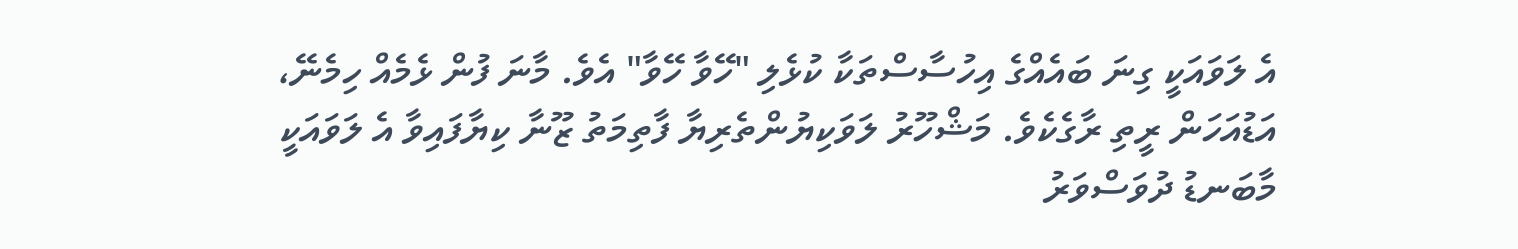އެ ލަވައަކީ ގިނަ ބައެއްގެ އިހުސާސްތަކާ ކުޅެލި "ހޭވާ ހޭވާ" އެވެ. މާނަ ފުން ޅެމެއް ހިމެނޭ، އަޑުއަހަން ރީތި ރާގެކެވެ. މަޝްހޫރު ލަވަކިޔުންތެރިޔާ ފާތިމަތު ޒޫނާ ކިޔާފައިވާ އެ ލަވައަކީ މާބަނޑު ދުވަސްވަރު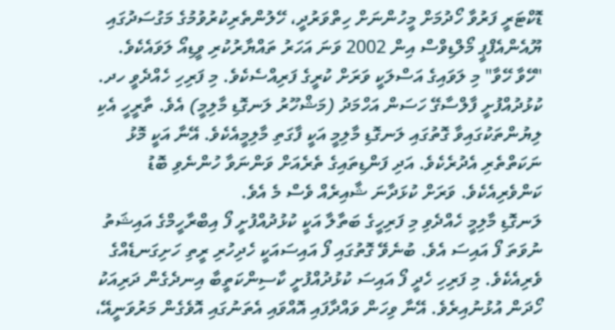ޑޮކްޓަރީ ފަރުވާ ހޯދުމަށް މީހުންނަށް ހިތްވަރުދީ، ހޭލުންތެރިކުރުވުމުގެ މަގުސަދުގައި ޔޫއެންއެފްޕީ މޯލްޑިވްސް އިން 2002 ވަނަ އަހަރު ތައްޔާރުކުރި ވީޑިއޯ ލަވައެކެވެ.
"ހޭވާ ހޭވާ" މި ލަވައިގެ އަސްލަކީ ވަރަށް ކުރީގެ ފަރިއްސެކެވެ. މި ފަރިހި ހެއްދެވީ ހދ. ކުޅުދުއްފުށީ ފާލްސާގޭ ހަސަން އަހްމަދު (މަޝްހޫރު ލަނގޮޑި މާލިމީ) އެވެ. ތާރީހީ އެކި ލިޔުންތަކުގައިވާ ގޮތުގައި ލަނގޮޑި މާލިމީ އަކީ ފާގަތި މާލިމީއެކެވެ. އޭނާ އަކީ މޮޅު ނަކަތްތެރި އެދުރެކެވެ. އަދި ފަންޑިތައިގެ ތެރެއަށް ވަންނަވާ ހުންނެވި ބޮޑު ކަންވެރިއެކެވެ. ވަރަށް ކުޅަދާނަ ޝާއިރެއް ވެސް މެ އެވެ.
ލަނގޮޑި މާލިމީ ހެއްދެވި މި ފަރިހީގެ ބަތާލާ އަކީ ކުޅުދުއްފުށީ ފޯ އިބްރާހީމްގެ އައިޝަތު ނުވަތަ ފޯ އައިސަ އެވެ. ބުނެވޭ ގޮތުގައި ފޯ އައިސައަކީ ހެދިހުރި ރީތި ހަށިގަނޑެއްގެ ވެރިއެކެވެ. މި ފަރިހި ހެދީ ފޯ އައިސަ ކުޅުދުއްފުށީ ކާސިންކަތީބާ އިނދެގެން ދަރިއަކު ހޯދަން އުޅުނުއިރެވެ. އޭނާ ވިހަން ވައްދާފައި އޮއްވައި އެތަނުގައި އޮވެގެން މަރުވަނީއޭ،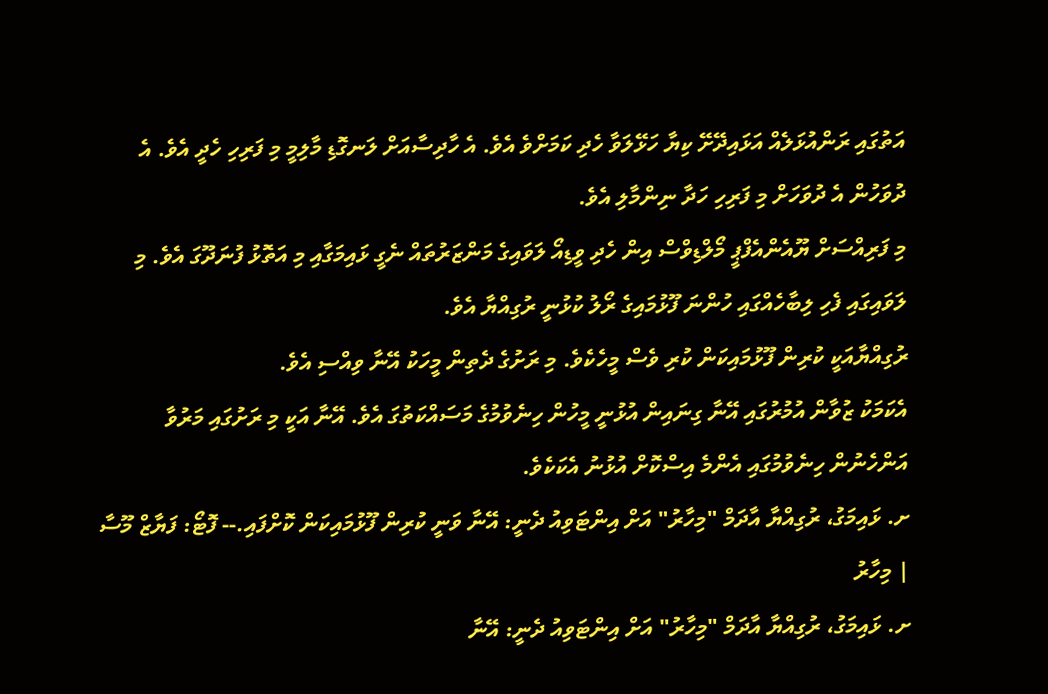އަތުގައި ރަންއުޅަލެއް އަޅައިދޭށޭ ކިޔާ ހަޅޭލަވާ ހެދި ކަމަށްވެ އެވެ. އެ ހާދިސާއަށް ލަނގޮޑި މާލިމީ މި ފަރިހި ހެދީ އެވެ. އެ ދުވަހުން އެ ދުވަހަށް މި ފަރިހި ހަދާ ނިންމާލި އެވެ.
މި ފަރިއްސަށް ޔޫއެންއެފްޕީ މޯލްޑިވްސް އިން ހެދި ވީޑިއޯ ލަވައިގެ މަންޒަރުތައް ނެގީ ޅައިމަގާއި މި އަތޮޅު ފުނަދޫގަ އެވެ. މި ލަވައިގައި ފެހި ލިބާހެއްގައި ހުންނަ ފޫޅުމައިގެ ރޯލު ކުޅުނީ ރުގިއްޔާ އެވެ.
ރުގިއްޔާއަކީ ކުރިން ފޫޅުމައިކަން ކުރި ވެސް މީހެކެވެ. މި ރަށުގެ ދެތިން މީހަކު އޭނާ ވިއްސި އެވެ.
އެކަމަކު ޒުވާން އުމުރުގައި އޭނާ ގިނައިން އުޅުނީ މީހުން ހިނެވުމުގެ މަސައްކަތުގަ އެވެ. އޭނާ އަކީ މި ރަށުގައި މަރުވާ އަންހެނުން ހިނެވުމުގައި އެންމެ އިސްކޮށް އުޅުނު އެކަކެވެ.
ށ. ޅައިމަގު، ރުގިއްޔާ އާދަމް "މިހާރު" އަށް އިންޓަވިއު ދެނީ: އޭނާ ވަނީ ކުރިން ފޫޅުމައިކަން ކޮށްފައި.-- ފޮޓޯ: ފަޔާޒް މޫސާ | މިހާރު
ށ. ޅައިމަގު، ރުގިއްޔާ އާދަމް "މިހާރު" އަށް އިންޓަވިއު ދެނީ: އޭނާ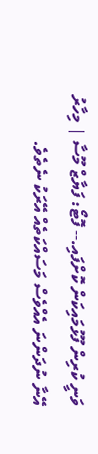ވަނީ ކުރިން ފޫޅުމައިކަން ކޮށްފައި.-- ފޮޓޯ: ފަޔާޒް މޫސާ | މިހާރު
އޭނާ ނުދަންނަ އެއްވެސް މަސައްކަތެއް އޭރަކު ނެތެވެ.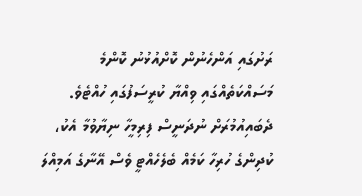ރަށުގައި އަންހެނުން ކޮށްއުޅުނު ކޮންމެ މަސައްކަތެއްގައި ވިއްޔާ ކުރީސަފުގައި ހުއްޓެވެ.
ދެބައިއުމުރަށް ނުދަނީސް ފިރިމީހާ ނިޔާވުމާ އެކު، ކުދިންގެ ހުރިހާ ކަމެއް ބެލެހެއްޓީ ވެސް އޭނާގެ އަމިއްލަ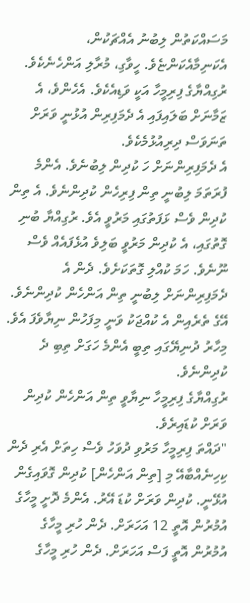މަސައްކަތުން ލިބުނު އެއްޗަކުން، އެކަނިމާއެކަންޏެވެ. ހީވާގި، މުރާލި އަންހެނެކެވެ.
ރުގިއްޔާގެ ފިރިމީހާ އަކީ ވަޑިއެކެވެ. އެހެންވެ، އެ ޒަމާނަށް ބަލައިފައި އެ ދެމަފިރިން އުޅުނީ ވަރަށް ތަނަވަސް ދިރިއުޅުމެކެވެ.
އެ ދެމަފިރިންނަށް ހަ ކުދިން ލިބުނެވެ. އެންމެ ފުރަތަމަ ލިބުނީ ތިން ފިރިހެން ކުދިންނެވެ. އެ ތިން ކުދިން ވެސް ޅަފަތުގައި މަރުވީ އެވެ. ރުގިއްޔާ ބުނި ގޮތުގައި، އެ ކުދިން މަރުވީ ބަލިވެ އުޅެފައެއް ވެސް ނޫނެވެ. ހަމަ ކުއްލި ގޮތަކަށެވެ. ދެން އެ ދެމަފިރިންނަށް ލިބުނީ ތިން އަންހެން ކުދިންނެވެ. އޭގެ ތެރެއިން އެ ކުއްޖަކު ވަނީ މިފަހުން ނިޔާވެފަ އެވެ. މިހާރު ދުނިޔޭގައި ތިބީ އެންމެ ހަގަށް ތިބި ދެ ކުދިންނެވެ.
ރުގިއްޔާގެ ފިރިމީހާ ނިޔާވީ ތިން އަންހެން ކުދިން ވަރަށް ކުޑައިރެވެ.
"ދައްތަ ފިރިމީހާ މަރުވި ދުވަހު ވެސް ހިތަށް އެރި ދެން ކިހިނެއްބާއޭ މި [ތިން އަންހެން] ކުދިން ގޮވައިގެން އުޅޭނީ. ކުދިން ވަރަށް ކުޑަ އޭރު. އެންމެ ދޮށީ މީހާގެ އުމުރުން އޮތީ 12 އަހަރަށް. ދެން ހުރި މީހާގެ އުމުރުން އޮތީ ފަސް އަހަރަށް. ދެން ހުރި މީހާގެ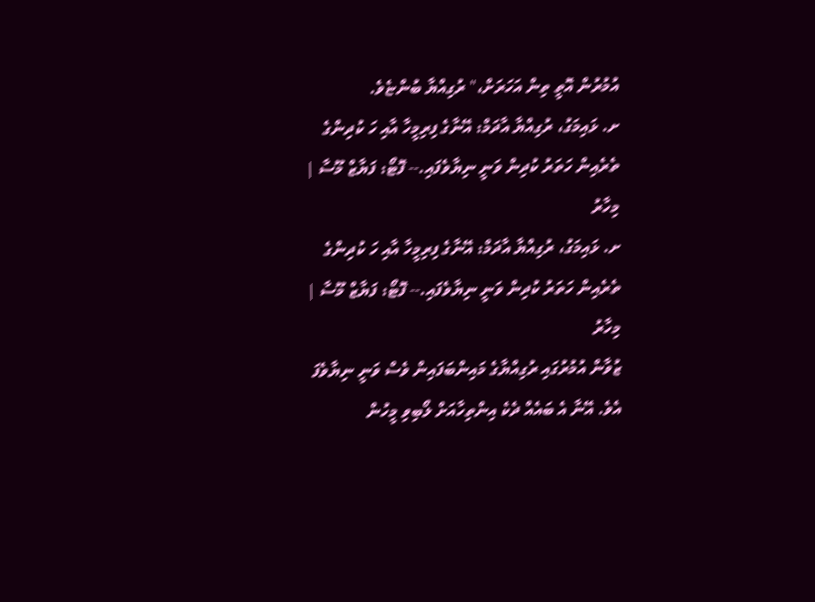އުމުރުން އޮތީ ތިން އަހަރަށް،" ރުގިއްޔާ ބުންޏެވެ.
ށ. ޅައިމަގު، ރުގިއްޔާ އާދަމް: އޭނާގެ ފިރިމީހާ އާއި ހަ ކުދިންގެ ތެރެއިން ހަތަރު ކުދިން ވަނީ ނިޔާވެފައި.-- ފޮޓޯ: ފަޔާޒް މޫސާ | މިހާރު
ށ. ޅައިމަގު، ރުގިއްޔާ އާދަމް: އޭނާގެ ފިރިމީހާ އާއި ހަ ކުދިންގެ ތެރެއިން ހަތަރު ކުދިން ވަނީ ނިޔާވެފައި.-- ފޮޓޯ: ފަޔާޒް މޫސާ | މިހާރު
ޒުވާން އުމުރުގައި ރުގިއްޔާގެ މައިންބަފައިން ވެސް ވަނީ ނިޔާވެފަ އެވެ. އޭނާ އެ ބައެއް ދެކެ އިންތިހާއަށް ލޯބިވި މީހުން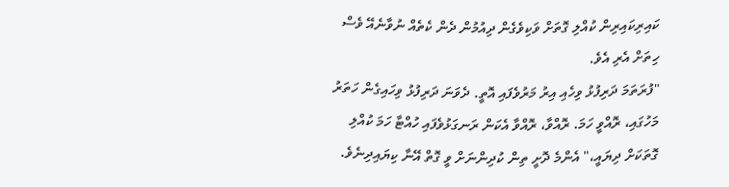ކައިރިކައިރިން ކުއްލި ގޮތަށް ވަކިވެގެން ދިއުމުން ދެން ކެތެއް ނުވާނެއޭ ވެސް ހިތަށް އެރި އެވެ.
"ފުރަތަމަ ދަރިފުޅު ވިހެއި އިރު މަރުވެފައި އޮތީ. ދެވަނަ ދަރިފުޅު ވިހައިގެން ހަތަރު މަހުގައި، ރޮއްވީ ހަމަ. ރޮއްވާ، ރޮއްވާ އެކަން ރަނގަޅުވެފައި ހުއްޓާ ހަމަ ކުއްލި ގޮތަކަށް ދިޔައީ،" އެންމެ ދޮށީ ތިން ކުދިންނަށް ވީ ގޮތް އޭނާ ކިޔައިދިނެވެ.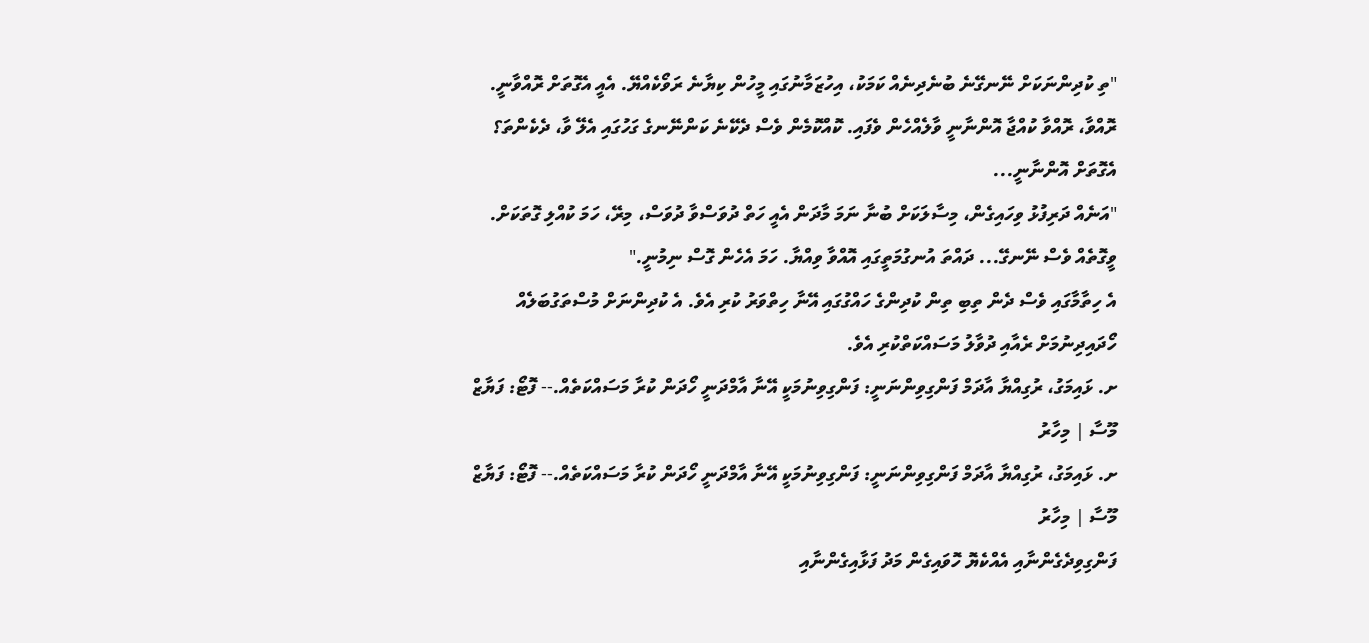"ތި ކުދިންނަކަށް ނޭނގޭނެ ބުނެދިނެއް ކަމަކު، އިހުޒަމާނުގައި މީހުން ކިޔާނެ ރަވޯކެއްޔޭ. އެއީ އެގޮތަށް ރޮއްވާނީ. ރޮއްވާ، ރޮއްވާ ކުއްޖާ އޮންނާނީ ވާލެއްހެން ވެފައި. ކޮއްކޮމެން ވެސް ދެކޭނެ ކަންނޭނގެ ގަހުގައި އެލޭ ވާ، ދެކެންތަ؟ އެގޮތަށް އޮންނާނީ...
"އަނެއް ދަރިފުޅު ވިހައިގެން، މިސާލަކަށް ބުނާ ނަމަ މާދަން އެއީ ހަތް ދުވަސްވާ ދުވަސް، މިރޭ، ހަމަ ކުއްލި ގޮތަކަށް. ވީގޮތެއް ވެސް ނޭނގޭ... ދައްތަ އުނގުމަތީގައި އޮއްވާ ވިއްޔާ. ހަމަ އެހެން ގޮސް ނިމުނީ."
އެ ހިތާމާގައި ވެސް ދެން ތިބި ތިން ކުދިންގެ ހައްގުގައި އޭނާ ހިތްވަރު ކުރި އެވެ. އެ ކުދިންނަށް މުސްތަގުބަލެއް ހޯދައިދިނުމަށް ރެއާއި ދުވާލު މަސައްކަތްކުރި އެވެ.
ށ. ޅައިމަގު، ރުގިއްޔާ އާދަމް ފަންގިވިންނަނީ: ފަންގިވިނުމަކީ އޭނާ އާމްދަނީ ހޯދަން ކުރާ މަސައްކަތެއް.-- ފޮޓޯ: ފަޔާޒް މޫސާ | މިހާރު
ށ. ޅައިމަގު، ރުގިއްޔާ އާދަމް ފަންގިވިންނަނީ: ފަންގިވިނުމަކީ އޭނާ އާމްދަނީ ހޯދަން ކުރާ މަސައްކަތެއް.-- ފޮޓޯ: ފަޔާޒް މޫސާ | މިހާރު
ފަންގިވިދެގެންނާއި އެއްކެޔޮ ހޮވައިގެން މަދު ފަޅާއިގެންނާއި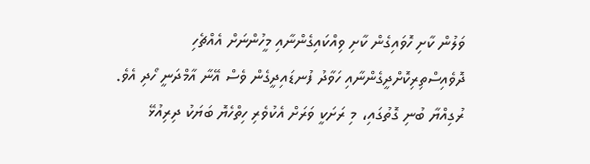ވަލުން ކާށި ހޮވައިގެން ކާށި ވިއްކައިގެންނާއި މީހުންނަށް އެއްޗެހި ދޮވެއިސްތިރިކޮށްދީގެންނާއި ހަވާދު ފުނޑައިދީގެން ވެސް އޭނާ އާމްދަނީ ހޯދި އެވެ.
ރުގިއްޔާ ބުނި ގޮތުގައި، މި ރަށަކީ ވަރަށް އެކުވެރި ހިތްހެޔޮ ބަޔަކު ދިރިއުޅޭ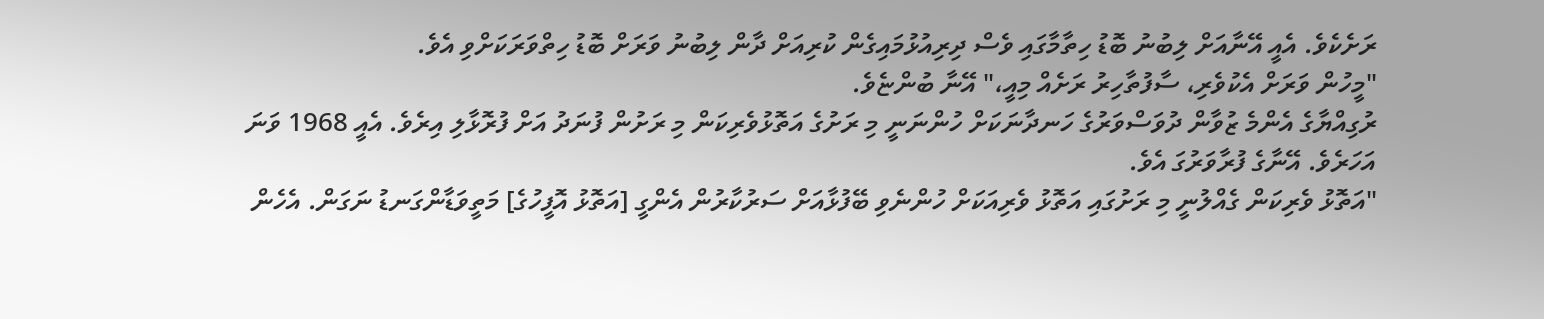ރަށެކެވެ. އެއީ އޭނާއަށް ލިބުނު ބޮޑު ހިތާމާގައި ވެސް ދިރިއުޅުމައިގެން ކުރިއަށް ދާން ލިބުނު ވަރަށް ބޮޑު ހިތްވަރަކަށްވި އެވެ.
"މީހުން ވަރަށް އެކުވެރި، ސާފުތާހިރު ރަށެއް މިއީ،" އޭނާ ބުންޏެވެ.
ރުގިއްޔާގެ އެންމެ ޒުވާން ދުވަސްވަރުގެ ހަނދާނަކަށް ހުންނަނީ މި ރަށުގެ އަތޮޅުވެރިކަން މި ރަށުން ފުނަދު އަށް ފުރޮޅާލި އިރެވެ. އެއީ 1968 ވަނަ އަހަރެވެ. އޭނާގެ ފުރާވަރުގަ އެވެ.
"އަތޮޅު ވެރިކަން ގެއްލުނީ މި ރަށުގައި އަތޮޅު ވެރިއަކަށް ހުންނެވި ބޭފުޅާއަށް ސަރުކާރުން އެންގީ [އަތޮޅު އޮފީހުގެ] މަތީވަޑާންގަނޑު ނަގަން. އެހެން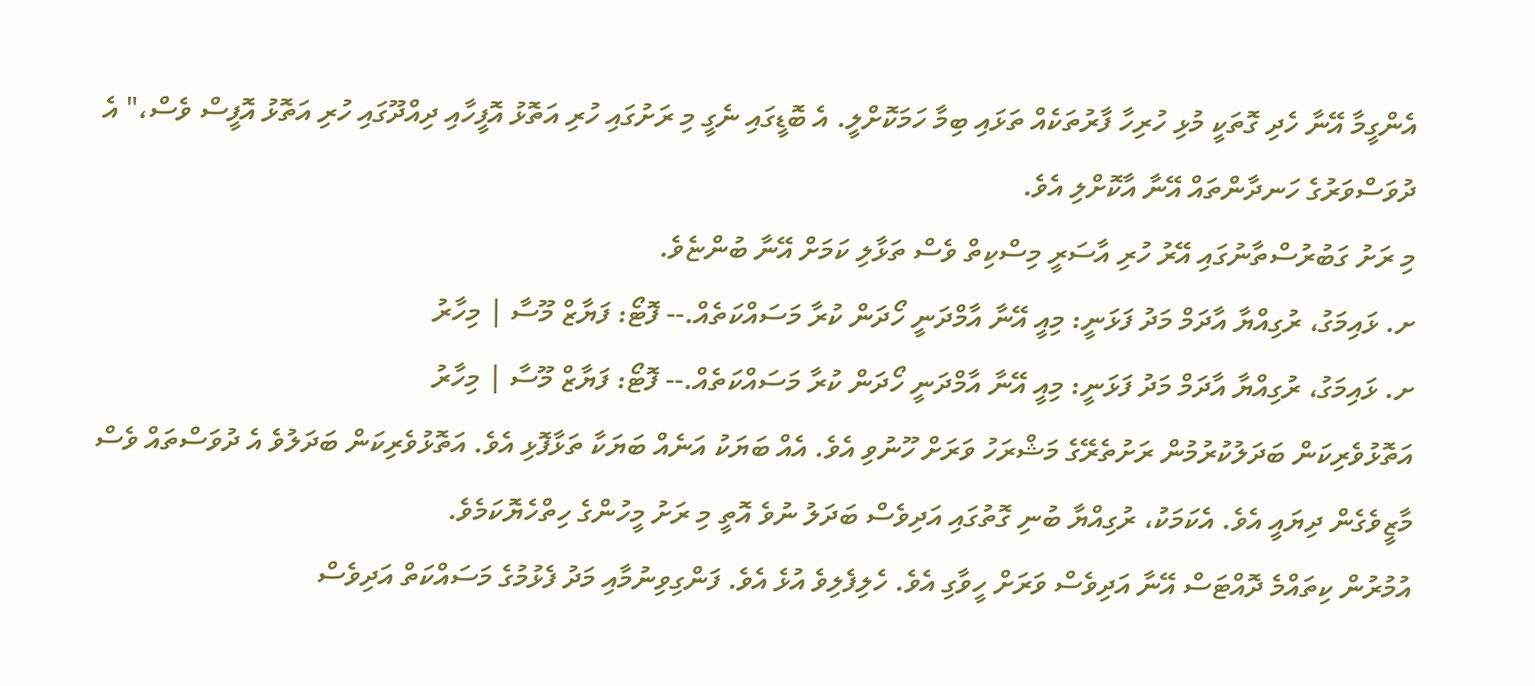އެންގީމާ އޭނާ ހެދި ގޮތަކީ މުޅި ހުރިހާ ފާރުތަކެއް ތަޅައި ބިމާ ހަމަކޮށްލީ. އެ ބޮޑީގައި ނެގީ މި ރަށުގައި ހުރި އަތޮޅު އޮފީހާއި ދިއްދޫގައި ހުރި އަތޮޅު އޮފީސް ވެސް،" އެ ދުވަސްވަރުގެ ހަނދާންތައް އޭނާ އާކޮށްލި އެވެ.
މި ރަށު ގަބުރުސްތާނުގައި އޭރު ހުރި އާސަރީ މިސްކިތް ވެސް ތަޅާލި ކަމަށް އޭނާ ބުންޏެވެ.
ށ. ޅައިމަގު، ރުގިއްޔާ އާދަމް މަދު ފަޅަނީ: މިއީ އޭނާ އާމްދަނީ ހޯދަން ކުރާ މަސައްކަތެއް.-- ފޮޓޯ: ފަޔާޒް މޫސާ | މިހާރު
ށ. ޅައިމަގު، ރުގިއްޔާ އާދަމް މަދު ފަޅަނީ: މިއީ އޭނާ އާމްދަނީ ހޯދަން ކުރާ މަސައްކަތެއް.-- ފޮޓޯ: ފަޔާޒް މޫސާ | މިހާރު
އަތޮޅުވެރިކަން ބަދަލުކުރުމުން ރަށުތެރޭގެ މަޝްރަހު ވަރަށް ހޫނުވި އެވެ. އެއް ބަޔަކު އަނެއް ބަޔަކާ ތަޅާފޮޅި އެވެ. އަތޮޅުވެރިކަން ބަދަލުވެ އެ ދުވަސްތައް ވެސް މާޒީވެގެން ދިޔައީ އެވެ. އެކަމަކު، ރުގިއްޔާ ބުނި ގޮތުގައި އަދިވެސް ބަދަލު ނުވެ އޮތީ މި ރަށު މީހުންގެ ހިތްހެޔޮކަމެވެ.
އުމުރުން ކިތައްމެ ދޮއްޓަސް އޭނާ އަދިވެސް ވަރަށް ހީވާގި އެވެ. ހެލިފެލިވެ އުޅެ އެވެ. ފަންގިވިނުމާއި މަދު ފެޅުމުގެ މަސައްކަތް އަދިވެސް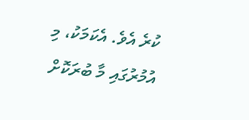ކުރެ އެވެ. އެކަމަކު، މި އުމުރުގައި މާ ބުރަކޮށް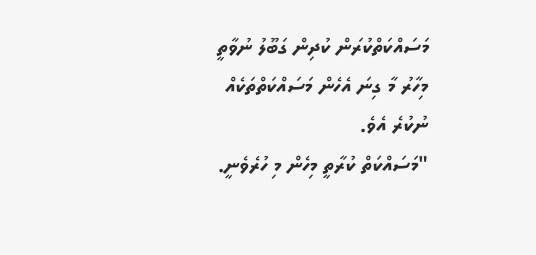މަސައްކަތްކުރަން ކުދިން ގަބޫލު ނުވާތީ މިހާރު މާ ގިނަ އެހެން މަސައްކަތްތަކެއް ނުކުރެ އެވެ.
"މަސައްކަތް ކުރާތީ މިހެން މި ހުރެވެނީ.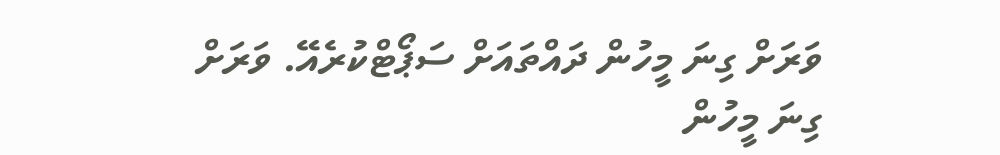ވަރަށް ގިނަ މީހުން ދައްތައަށް ސަޕޯޓްކުރެއޭ. ވަރަށް ގިނަ މީހުން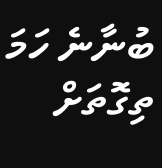ބުނާނެ ހަމަ ތިގޮތަށް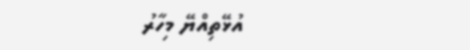އުޅޭތިއްޔޭ މިހާރު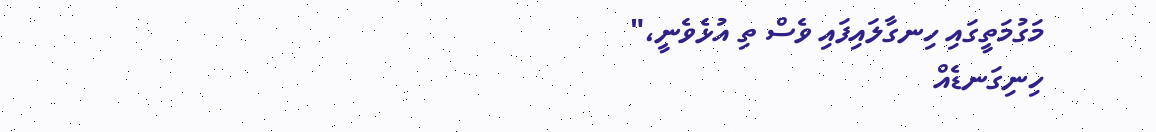މަގުމަތީގައި ހިނގާލައިފައި ވެސް ތި އުޅެވެނީ،" ހިނިގަނޑެއް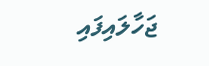ޖަހާލައިފައި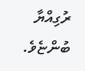ރުގިއްޔާ ބުންޏެވެ.